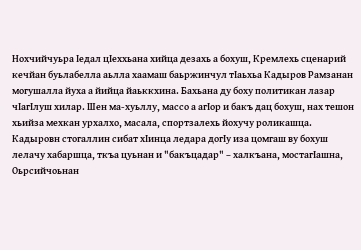Нохчийчуьра Iедал цIеххьана хийца дезахь а бохуш, Кремлехь сценарий кечйан буьлабелла аьлла хаамаш баьржинчул тIаьхьа Кадыров Рамзанан могушалла йуха а йийца йаьккхина. Бахьана ду боху политикан лазар чIагIлуш хилар. Шен ма-хуьллу, массо а агIор и бакъ дац бохуш, нах тешон хьийза мехкан урхалхо, масала, спортзалехь йохучу роликашца. Кадыровн стогаллин сибат хIинца ледара догIу иза цомгаш ву бохуш лелачу хабаршца, ткъа цуьнан и "бакъцадар" – халкъана, мостагIашна, Оьрсийчоьнан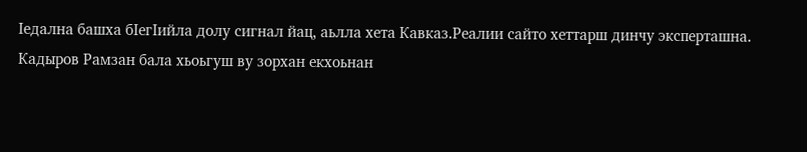Iедална башха бIегIийла долу сигнал йац, аьлла хета Кавказ.Реалии сайто хеттарш динчу эксперташна.
Кадыров Рамзан бала хьоьгуш ву зорхан екхоьнан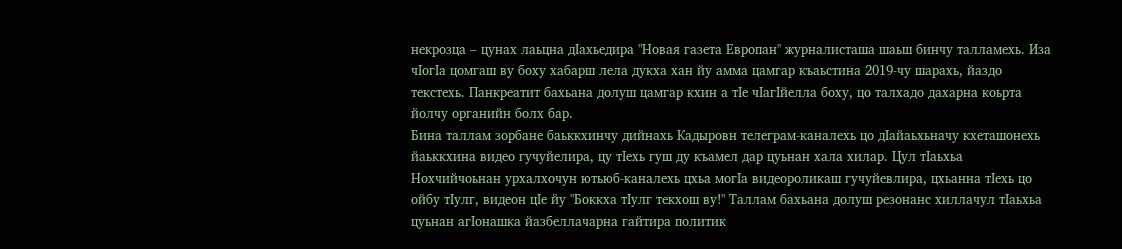некрозца – цунах лаьцна дIахьедира "Новая газета Европан" журналисташа шаьш бинчу талламехь. Иза чIогIа цомгаш ву боху хабарш лела дукха хан йу амма цамгар къаьстина 2019-чу шарахь, йаздо текстехь. Панкреатит бахьана долуш цамгар кхин а тIе чIагIйелла боху, цо талхадо дахарна коьрта йолчу органийн болх бар.
Бина таллам зорбане баьккхинчу дийнахь Кадыровн телеграм-каналехь цо дIайаьхьначу кхеташонехь йаьккхина видео гучуйелира, цу тIехь гуш ду къамел дар цуьнан хала хилар. Цул тIаьхьа Нохчийчоьнан урхалхочун ютьюб-каналехь цхьа могIа видеороликаш гучуйевлира, цхьанна тIехь цо ойбу тIулг, видеон цIе йу "Боккха тIулг текхош ву!" Таллам бахьана долуш резонанс хиллачул тIаьхьа цуьнан агIонашка йазбеллачарна гайтира политик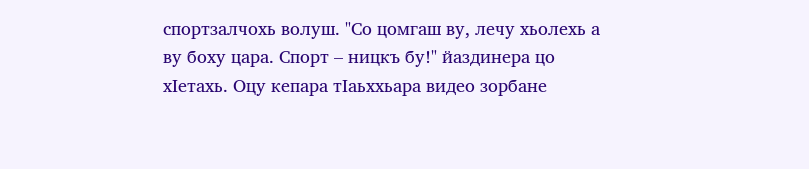спортзалчохь волуш. "Со цомгаш ву, лечу хьолехь а ву боху цара. Спорт – ницкъ бу!" йаздинера цо хIетахь. Оцу кепара тIаьххьара видео зорбане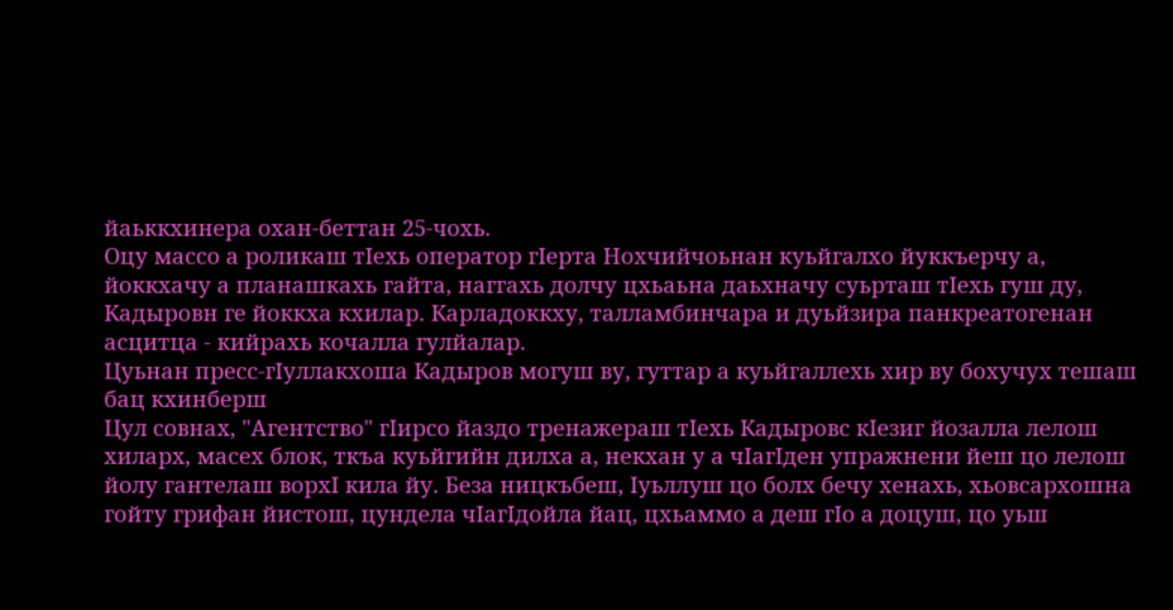йаьккхинера охан-беттан 25-чохь.
Оцу массо а роликаш тIехь оператор гIерта Нохчийчоьнан куьйгалхо йуккъерчу а, йоккхачу а планашкахь гайта, наггахь долчу цхьаьна даьхначу суьрташ тIехь гуш ду, Кадыровн ге йоккха кхилар. Карладоккху, талламбинчара и дуьйзира панкреатогенан асцитца - кийрахь кочалла гулйалар.
Цуьнан пресс-гIуллакхоша Кадыров могуш ву, гуттар а куьйгаллехь хир ву бохучух тешаш бац кхинберш
Цул совнах, "Агентство" гIирсо йаздо тренажераш тIехь Кадыровс кIезиг йозалла лелош хиларх, масех блок, ткъа куьйгийн дилха а, некхан у а чIагIден упражнени йеш цо лелош йолу гантелаш ворхI кила йу. Беза ницкъбеш, Iуьллуш цо болх бечу хенахь, хьовсархошна гойту грифан йистош, цундела чIагIдойла йац, цхьаммо а деш гIо а доцуш, цо уьш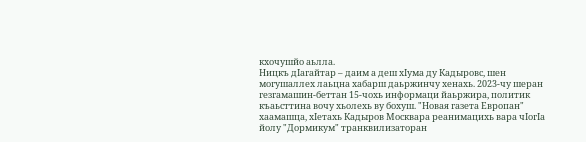кхочушйо аьлла.
Ницкъ дIагайтар – даим а деш хIума ду Кадыровс, шен могушаллех лаьцна хабарш даьржинчу хенахь. 2023-чу шеран гезгамашин-беттан 15-чохь информаци йаьржира, политик къаьсттина вочу хьолехь ву бохуш. "Новая газета Европан" хаамашца, хIетахь Кадыров Москвара реанимацихь вара чIогIа йолу "Дормикум" транквилизаторан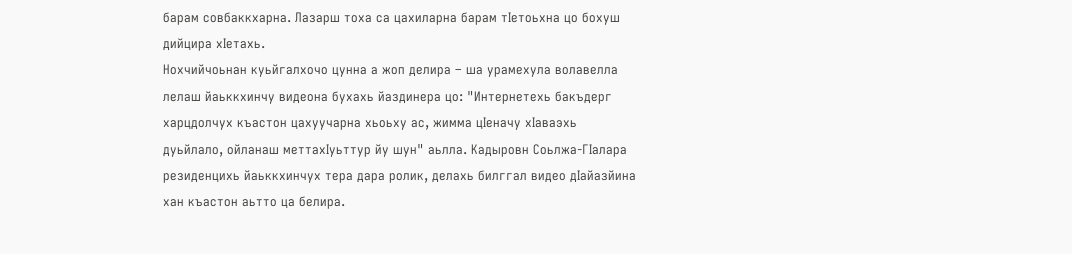барам совбаккхарна. Лазарш тоха са цахиларна барам тIетоьхна цо бохуш дийцира хIетахь.
Нохчийчоьнан куьйгалхочо цунна а жоп делира – ша урамехула волавелла лелаш йаьккхинчу видеона бухахь йаздинера цо: "Интернетехь бакъдерг харцдолчух къастон цахуучарна хьоьху ас, жимма цIеначу хIаваэхь дуьйлало, ойланаш меттахIуьттур йу шун" аьлла. Кадыровн Соьлжа-ГIалара резиденцихь йаьккхинчух тера дара ролик, делахь билггал видео дIайазйина хан къастон аьтто ца белира.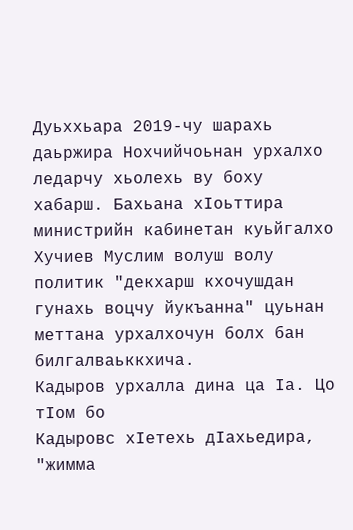Дуьххьара 2019-чу шарахь даьржира Нохчийчоьнан урхалхо ледарчу хьолехь ву боху хабарш. Бахьана хIоьттира министрийн кабинетан куьйгалхо Хучиев Муслим волуш волу политик "декхарш кхочушдан гунахь воцчу йукъанна" цуьнан меттана урхалхочун болх бан билгалваьккхича.
Кадыров урхалла дина ца Iа. Цо тIом бо
Кадыровс хIетехь дIахьедира, "жимма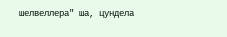шелвеллера" ша, цундела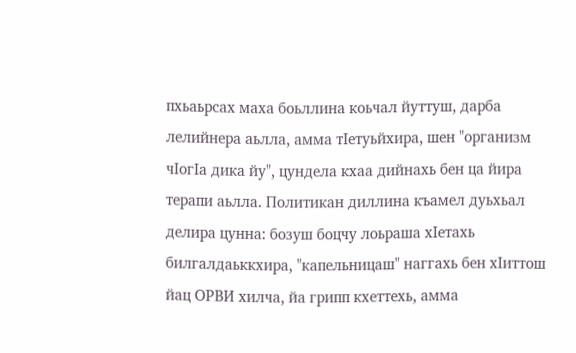пхьаьрсах маха боьллина коьчал йуттуш, дарба лелийнера аьлла, амма тIетуьйхира, шен "организм чIогIа дика йу", цундела кхаа дийнахь бен ца йира терапи аьлла. Политикан диллина къамел дуьхьал делира цунна: бозуш боцчу лоьраша хIетахь билгалдаьккхира, "капельницаш" наггахь бен хIиттош йац ОРВИ хилча, йа грипп кхеттехь, амма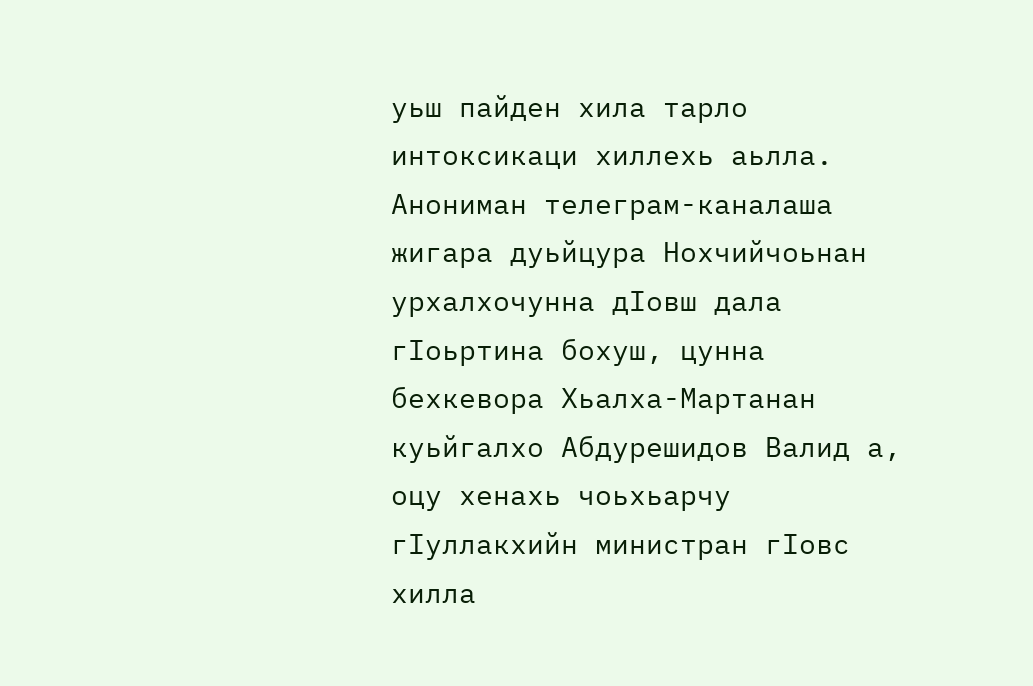уьш пайден хила тарло интоксикаци хиллехь аьлла.
Анониман телеграм-каналаша жигара дуьйцура Нохчийчоьнан урхалхочунна дIовш дала гIоьртина бохуш, цунна бехкевора Хьалха-Мартанан куьйгалхо Абдурешидов Валид а, оцу хенахь чоьхьарчу гIуллакхийн министран гIовс хилла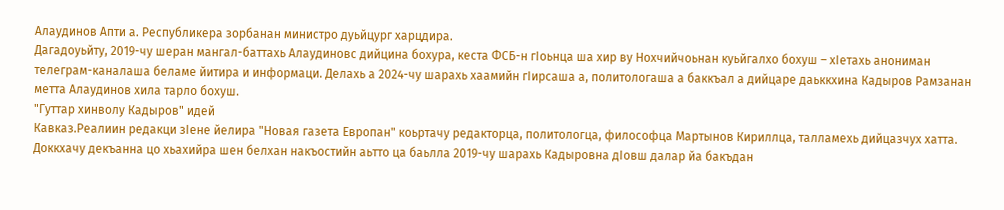Алаудинов Апти а. Республикера зорбанан министро дуьйцург харцдира.
Дагадоуьйту, 2019-чу шеран мангал-баттахь Алаудиновс дийцина бохура, кеста ФСБ-н гIоьнца ша хир ву Нохчийчоьнан куьйгалхо бохуш – хIетахь анониман телеграм-каналаша беламе йитира и информаци. Делахь а 2024-чу шарахь хаамийн гIирсаша а, политологаша а баккъал а дийцаре даьккхина Кадыров Рамзанан метта Алаудинов хила тарло бохуш.
"Гуттар хинволу Кадыров" идей
Кавказ.Реалиин редакци зIене йелира "Новая газета Европан" коьртачу редакторца, политологца, философца Мартынов Кириллца, талламехь дийцазчух хатта. Доккхачу декъанна цо хьахийра шен белхан накъостийн аьтто ца баьлла 2019-чу шарахь Кадыровна дIовш далар йа бакъдан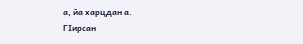а, йа харцдан а.
ГIирсан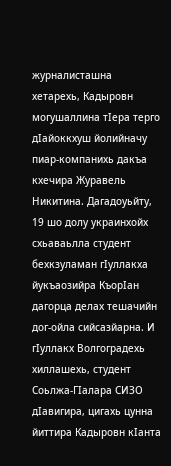журналисташна хетарехь, Кадыровн могушаллина тIера терго дIайоккхуш йолийначу пиар-компанихь дакъа кхечира Журавель Никитина. Дагадоуьйту, 19 шо долу украинхойх схьаваьлла студент бехкзуламан гIуллакха йукъаозийра КъорIан дагорца делах тешачийн дог-ойла сийсазйарна. И гIуллакх Волгоградехь хиллашехь, студент Соьлжа-ГIалара СИЗО дIавигира, цигахь цунна йиттира Кадыровн кIанта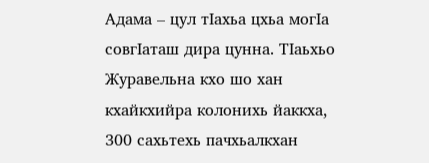Адама – цул тIахьа цхьа могIа совгIаташ дира цунна. ТIаьхьо Журавельна кхо шо хан кхайкхийра колонихь йаккха, 300 сахьтехь пачхьалкхан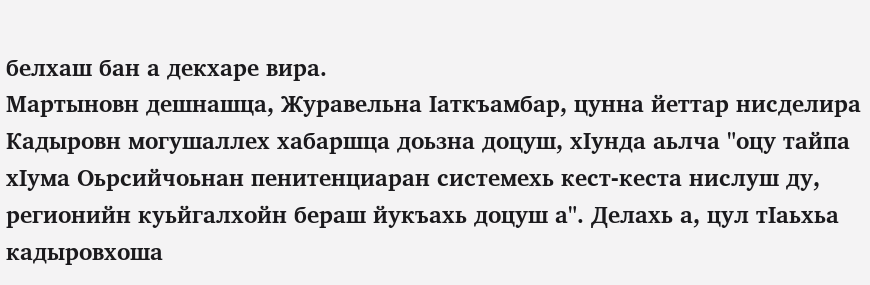белхаш бан а декхаре вира.
Мартыновн дешнашца, Журавельна Iаткъамбар, цунна йеттар нисделира Кадыровн могушаллех хабаршца доьзна доцуш, хIунда аьлча "оцу тайпа хIума Оьрсийчоьнан пенитенциаран системехь кест-кеста нислуш ду, регионийн куьйгалхойн бераш йукъахь доцуш а". Делахь а, цул тIаьхьа кадыровхоша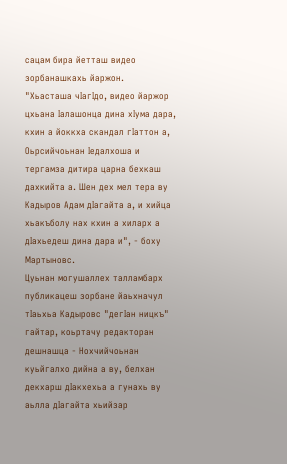сацам бира йетташ видео зорбанашкахь йаржон.
"Хьасташа чIагIдо, видео йаржор цхьана Iалашонца дина хIума дара, кхин а йоккха скандал гIаттон а, Оьрсийчоьнан Iедалхоша и тергамза дитира царна бехкаш дахкийта а. Шен дех мел тера ву Кадыров Адам дIагайта а, и хийца хьакъболу нах кхин а хиларх а дIахьедеш дина дара и", - боху Мартыновс.
Цуьнан могушаллех талламбарх публикацеш зорбане йаьхначул тIаьхьа Кадыровс "дегIан ницкъ" гайтар, коьртачу редакторан дешнашца - Нохчийчоьнан куьйгалхо дийна а ву, белхан декхарш дIакхехьа а гунахь ву аьлла дIагайта хьийзар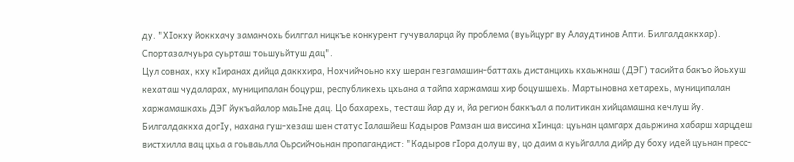ду. "ХIокху йоккхачу заманчохь билггал ницкъе конкурент гучуваларца йу проблема (вуьйцург ву Алаудтинов Апти. Билгалдаккхар). Спортазалчуьра суьрташ тоьшуьйтуш дац".
Цул совнах, кху кIиранах дийца даккхира, Нохчийчоьно кху шеран гезгамашин-баттахь дистанцихь кхаьжнаш (ДЭГ) тасийта бакъо йоьхуш кехаташ чудаларах, муниципалан боцурш, республикехь цхьана а тайпа харжамаш хир боцушшехь. Мартыновна хетарехь, муниципалан харжамашкахь ДЭГ йукъайалор маьIне дац. Цо бахарехь, тесташ йар ду и, йа регион баккъал а политикан хийцамашна кечлуш йу.
Билгалдаккха догIу, нахана гуш-хезаш шен статус Iалашйеш Кадыров Рамзан ша виссина хIинца: цуьнан цамгарх даьржина хабарш харцдеш вистхилла вац цхьа а гоьваьлла Оьрсийчоьнан пропагандист: "Кадыров гIора долуш ву, цо даим а куьйгалла дийр ду боху идей цуьнан пресс-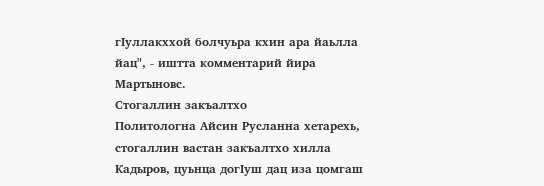гIуллакххой болчуьра кхин ара йаьлла йац", - иштта комментарий йира Мартыновс.
Стогаллин закъалтхо
Политологна Айсин Русланна хетарехь, стогаллин вастан закъалтхо хилла Кадыров, цуьнца догIуш дац иза цомгаш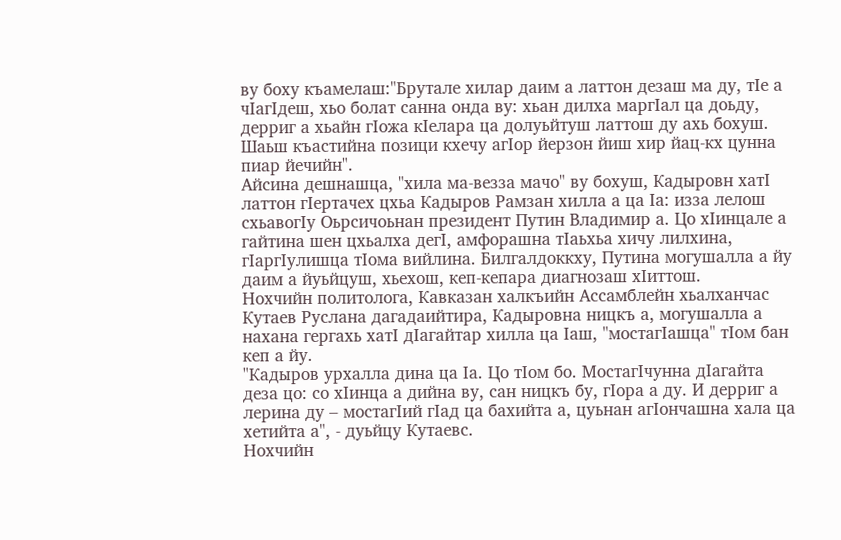ву боху къамелаш:"Брутале хилар даим а латтон дезаш ма ду, тIе а чIагIдеш, хьо болат санна онда ву: хьан дилха маргIал ца доьду, дерриг а хьайн гIожа кIелара ца долуьйтуш латтош ду ахь бохуш. Шаьш къастийна позици кхечу агIор йерзон йиш хир йац-кх цунна пиар йечийн".
Айсина дешнашца, "хила ма-везза мачо" ву бохуш, Кадыровн хатI латтон гIертачех цхьа Кадыров Рамзан хилла а ца Iа: изза лелош схьавогIу Оьрсичоьнан президент Путин Владимир а. Цо хIинцале а гайтина шен цхьалха дегI, амфорашна тIаьхьа хичу лилхина, гIаргIулишца тIома вийлина. Билгалдоккху, Путина могушалла а йу даим а йуьйцуш, хьехош, кеп-кепара диагнозаш хIиттош.
Нохчийн политолога, Кавказан халкъийн Ассамблейн хьалханчас Кутаев Руслана дагадаийтира, Кадыровна ницкъ а, могушалла а нахана гергахь хатI дIагайтар хилла ца Iаш, "мостагIашца" тIом бан кеп а йу.
"Кадыров урхалла дина ца Iа. Цо тIом бо. МостагIчунна дIагайта деза цо: со хIинца а дийна ву, сан ницкъ бу, гIора а ду. И дерриг а лерина ду – мостагIий гIад ца бахийта а, цуьнан агIончашна хала ца хетийта а", - дуьйцу Кутаевс.
Нохчийн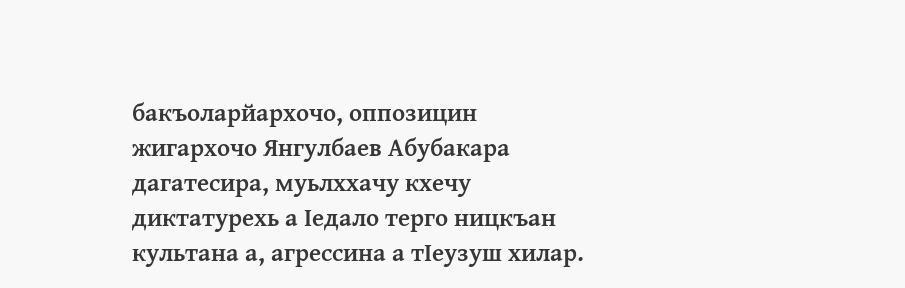бакъоларйархочо, оппозицин жигархочо Янгулбаев Абубакара дагатесира, муьлххачу кхечу диктатурехь а Iедало терго ницкъан культана а, агрессина а тIеузуш хилар.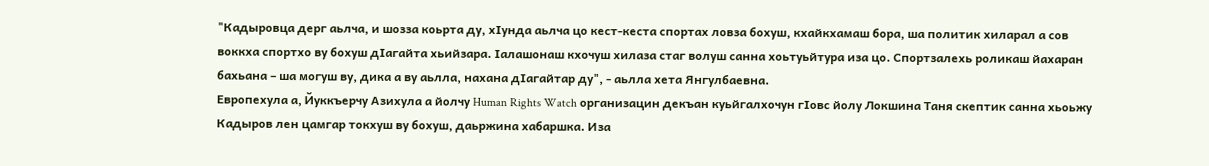"Кадыровца дерг аьлча, и шозза коьрта ду, хIунда аьлча цо кест-кеста спортах ловза бохуш, кхайкхамаш бора, ша политик хиларал а сов воккха спортхо ву бохуш дIагайта хьийзара. Iалашонаш кхочуш хилаза стаг волуш санна хоьтуьйтура иза цо. Спортзалехь роликаш йахаран бахьана – ша могуш ву, дика а ву аьлла, нахана дIагайтар ду", - аьлла хета Янгулбаевна.
Европехула а, Йуккъерчу Азихула а йолчу Human Rights Watch организацин декъан куьйгалхочун гIовс йолу Локшина Таня скептик санна хьоьжу Кадыров лен цамгар токхуш ву бохуш, даьржина хабаршка. Иза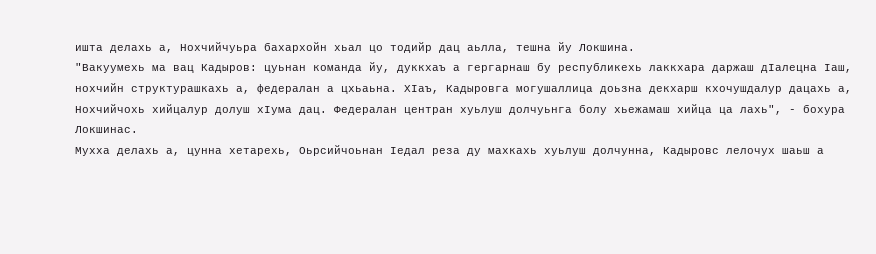ишта делахь а, Нохчийчуьра бахархойн хьал цо тодийр дац аьлла, тешна йу Локшина.
"Вакуумехь ма вац Кадыров: цуьнан команда йу, дуккхаъ а гергарнаш бу республикехь лаккхара даржаш дIалецна Iаш, нохчийн структурашкахь а, федералан а цхьаьна. ХIаъ, Кадыровга могушаллица доьзна декхарш кхочушдалур дацахь а, Нохчийчохь хийцалур долуш хIума дац. Федералан центран хуьлуш долчуьнга болу хьежамаш хийца ца лахь", - бохура Локшинас.
Мухха делахь а, цунна хетарехь, Оьрсийчоьнан Iедал реза ду махкахь хуьлуш долчунна, Кадыровс лелочух шаьш а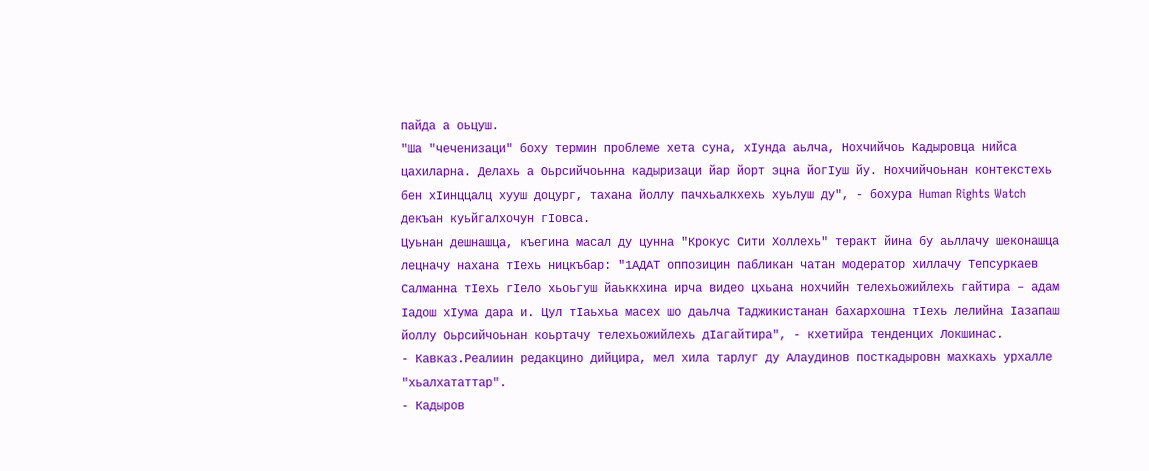пайда а оьцуш.
"Ша "чеченизаци" боху термин проблеме хета суна, хIунда аьлча, Нохчийчоь Кадыровца нийса цахиларна. Делахь а Оьрсийчоьнна кадыризаци йар йорт эцна йогIуш йу. Нохчийчоьнан контекстехь бен хIинццалц хууш доцург, тахана йоллу пачхьалкхехь хуьлуш ду", - бохура Human Rights Watch декъан куьйгалхочун гIовса.
Цуьнан дешнашца, къегина масал ду цунна "Крокус Сити Холлехь" теракт йина бу аьллачу шеконашца лецначу нахана тIехь ницкъбар: "1АДАТ оппозицин пабликан чатан модератор хиллачу Тепсуркаев Салманна тIехь гIело хьоьгуш йаьккхина ирча видео цхьана нохчийн телехьожийлехь гайтира – адам Iадош хIума дара и. Цул тIаьхьа масех шо даьлча Таджикистанан бахархошна тIехь лелийна Iазапаш йоллу Оьрсийчоьнан коьртачу телехьожийлехь дIагайтира", - кхетийра тенденцих Локшинас.
- Кавказ.Реалиин редакцино дийцира, мел хила тарлуг ду Алаудинов посткадыровн махкахь урхалле "хьалхататтар".
- Кадыров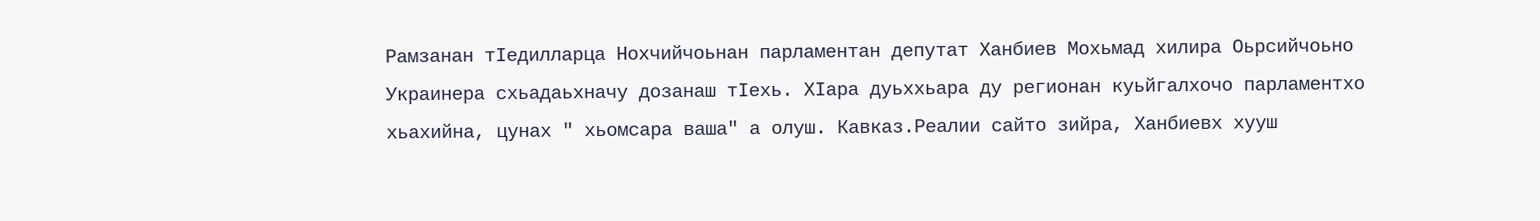Рамзанан тIедилларца Нохчийчоьнан парламентан депутат Ханбиев Мохьмад хилира Оьрсийчоьно Украинера схьадаьхначу дозанаш тIехь. ХIара дуьххьара ду регионан куьйгалхочо парламентхо хьахийна, цунах " хьомсара ваша" а олуш. Кавказ.Реалии сайто зийра, Ханбиевх хууш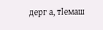дерг а, тIемаш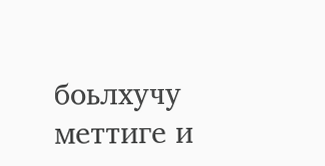боьлхучу меттиге и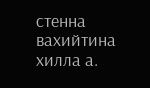стенна вахийтина хилла а.